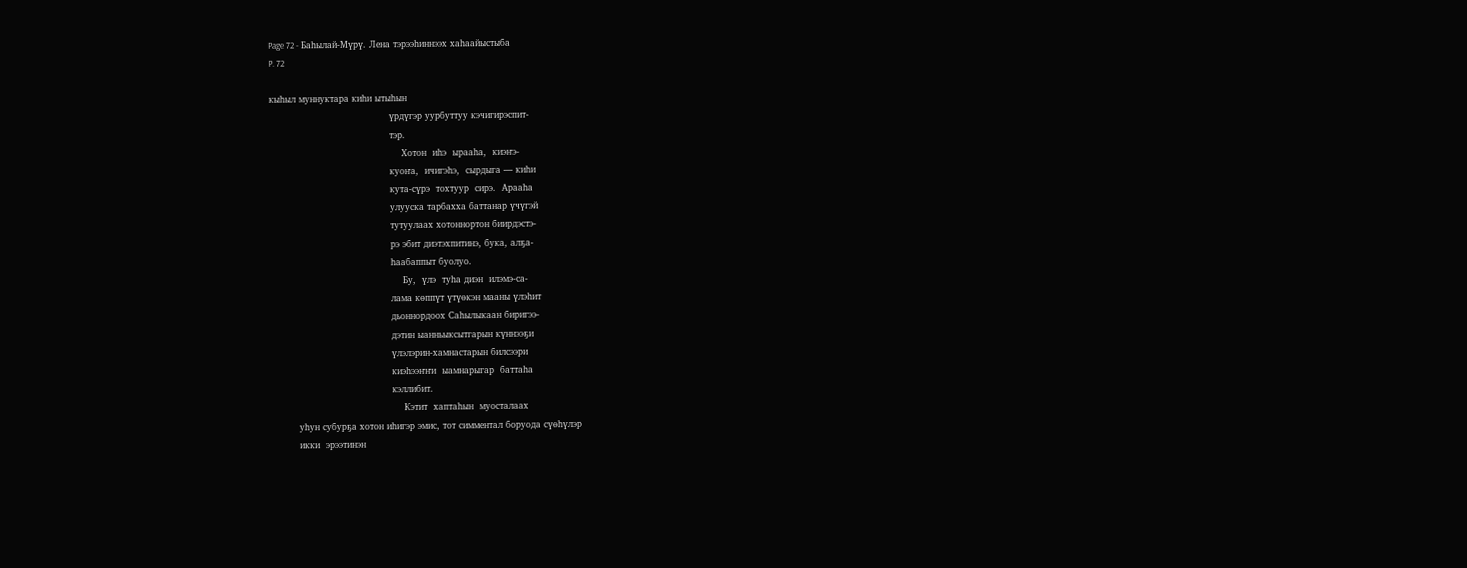Page 72 - Баһылай-Мүрү. Лена тэрээһиннээх хаһаайыстыба
P. 72

кыһыл муннуктара киһи ытыһын
                                        үрдүгэр уурбуттуу кэчигирэспит-
                                        тэр.
                                            Хотон  иһэ  ырааһа,  киэҥэ-
                                        куоҥа,  ичигэһэ,  сырдыга — киһи
                                        кута-сүрэ  тохтуур  сирэ.  Арааһа
                                        улууска тарбахха баттанар үчүгэй
                                        тутуулаах хотоннортон биирдэстэ-
                                        рэ эбит диэтэхпитинэ, бука, алҕа-
                                        һаабаппыт буолуо.
                                            Бу,  үлэ  туһа диэн  илэмэ-са-
                                        лама көппүт үтүөкэн мааны үлэһит
                                        дьоннордоох Саһылыкаан биригээ-
                                        дэтин ыанньыксытгарын күннээҕи
                                        үлэлэрин-хамнастарын билсээри
                                        киэһээҥҥи  ыамнарыгар  баттаһа
                                        кэллибит.
                                            Кэтит  хаптаһын  муосталаах
         уһун субурҕа хотон иһигэр эмис, тот симментал боруода сүөһүлэр
         икки  эрээтинэн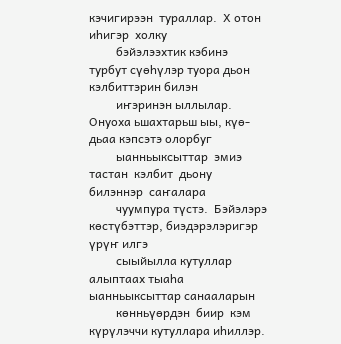кэчигирээн  тураллар.  Х отон  иһигэр  холку
         бэйэлээхтик кэбинэ турбут сүөһүлэр туора дьон кэлбиттэрин билэн
         иҥэринэн ыллылар. Онуоха ьшахтарьш ыы, күө-дьаа кэпсэтэ олорбуг
         ыанньыксыттар  эмиэ  тастан  кэлбит  дьону  билэннэр  саҥалара
         чуумпура түстэ.  Бэйэлэрэ көстүбэттэр, биэдэрэлэригэр  үрүҥ илгэ
         сыыйылла кутуллар алыптаах тыаһа ыанньыксыттар санааларын
         көнньүөрдэн  биир  кэм күрүлэччи кутуллара иһиллэр.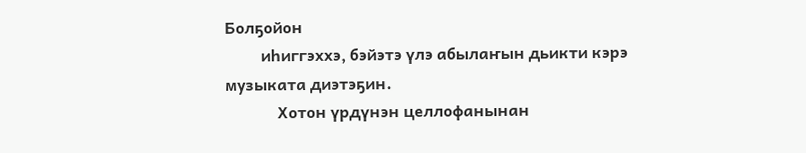Болҕойон
         иһиггэххэ, бэйэтэ үлэ абылаҥын дьикти кэрэ музыката диэтэҕин.
             Хотон үрдүнэн целлофанынан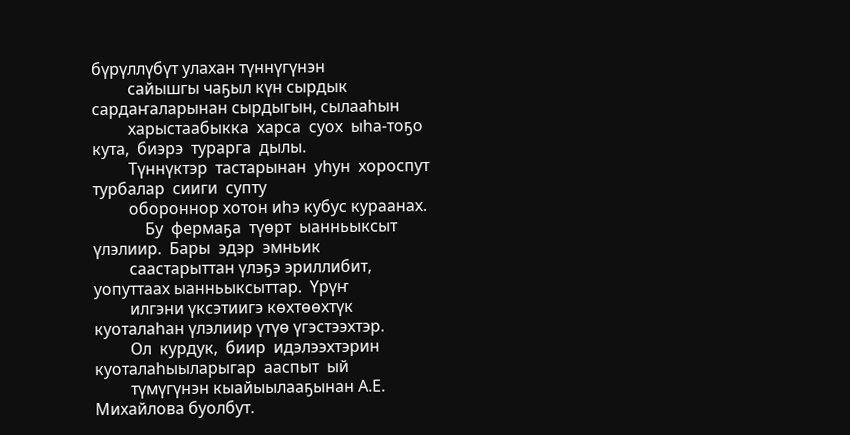бүрүллүбүт улахан түннүгүнэн
         сайышгы чаҕыл күн сырдык сардаҥаларынан сырдыгын, сылааһын
         харыстаабыкка  харса  суох  ыһа-тоҕо  кута,  биэрэ  турарга  дылы.
         Түннүктэр  тастарынан  уһун  хороспут  турбалар  сииги  супту
         обороннор хотон иһэ кубус кураанах.
             Бу  фермаҕа  түөрт  ыанньыксыт  үлэлиир.  Бары  эдэр  эмньик
         саастарыттан үлэҕэ эриллибит, уопуттаах ыанньыксыттар.  Үрүҥ
         илгэни үксэтиигэ көхтөөхтүк куоталаһан үлэлиир үтүө үгэстээхтэр.
         Ол  курдук,  биир  идэлээхтэрин  куоталаһыыларыгар  ааспыт  ый
         түмүгүнэн кыайыылааҕынан А.Е. Михайлова буолбут.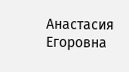Анастасия Егоровна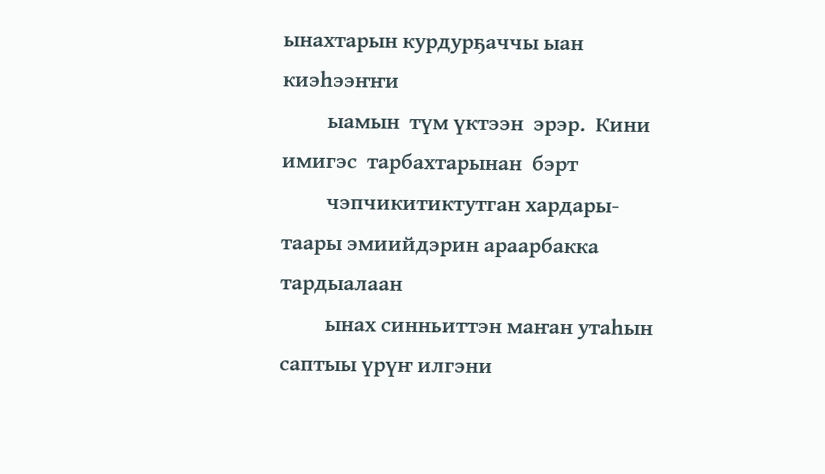ынахтарын курдурҕаччы ыан киэһээҥҥи
         ыамын  түм үктээн  эрэр.  Кини  имигэс  тарбахтарынан  бэрт
         чэпчикитиктутган хардары-таары эмиийдэрин араарбакка тардыалаан
         ынах синньиттэн маҥан утаһын саптыы үрүҥ илгэни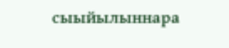сыыйылыннара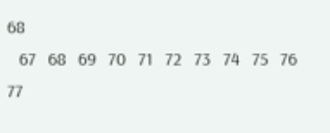68
   67   68   69   70   71   72   73   74   75   76   77